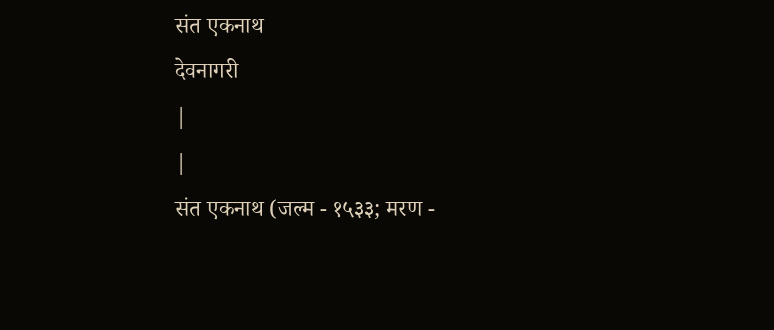संत एकनाथ
देवनागरी
|
|
संत एकनाथ (जल्म - १५३३; मरण -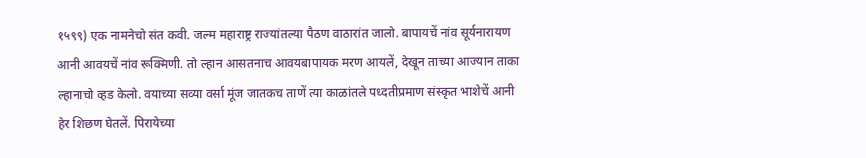१५९९) एक नामनेचो संत कवी. जल्म महाराष्ट्र राज्यांतल्या पैठण वाठारांत जालो. बापायचें नांव सूर्यनारायण आनी आवयचें नांव रूक्मिणी. तो ल्हान आसतनाच आवयबापायक मरण आयलें, देखून ताच्या आज्यान ताका ल्हानाचो व्हड केलो. वयाच्या सव्या वर्सा मूंज जातकच ताणें त्या काळांतले पध्दतीप्रमाण संस्कृत भाशेचें आनी हेर शिछण घेतलें. पिरायेच्या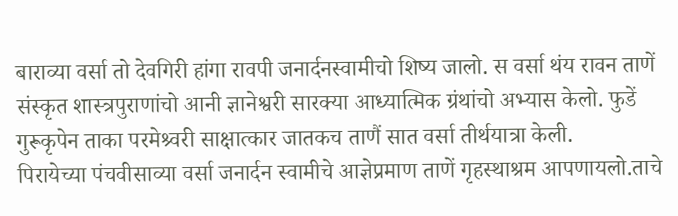बाराव्या वर्सा तो देवगिरी हांगा रावपी जनार्दनस्वामीचो शिष्य जालो. स वर्सा थंय रावन ताणें संस्कृत शास्त्रपुराणांचो आनी ज्ञानेश्वरी सारक्या आध्यात्मिक ग्रंथांचो अभ्यास केलो. फुडें गुरूकृपेन ताका परमेश्र्वरी साक्षात्कार जातकच ताणैं सात वर्सा तीर्थयात्रा केली.
पिरायेच्या पंचवीसाव्या वर्सा जनार्दन स्वामीचे आज्ञेप्रमाण ताणें गृहस्थाश्रम आपणायलो.ताचे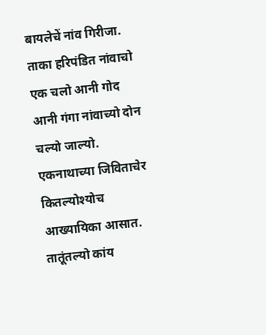बायलेचें नांव गिरीजा. ताका हरिपंडित नांवाचो एक चलो आनी गोद आनी गंगा नांवाच्यो दोन चल्यो जाल्यो. एकनाथाच्या जिविताचेर कितल्योश्योच आख्यायिका आसात. तातूंतल्यो कांय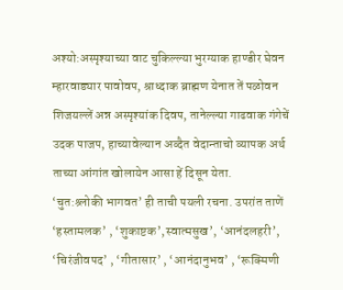अश्यो:अस्पृश्याच्या वाट चुकिल्ल्या भुरग्याक हाण्डीर घेवन म्हारवाड्यार पावोवप, श्राध्दाक ब्राह्मण येनात तें पळोवन शिजयल्लें अन्न अस्पृश्यांक दिवप, तानेल्ल्या गाढवाक गंगेचें उदक पाजप, हाच्यावेल्यान अव्दैत वेदान्ताचो व्यापक अर्थ ताच्या आंगांत खोलायेन आसा हें दिसून येता.
‘चुत:श्र्लोकी भागवत’ ही ताची पयली रचना. उपरांत ताणें ‘हस्तामलक’ , ‘शुकाष्टक’,स्वात्मसुख’, ‘आनंदलहरी’, ‘चिरंजीवपद’ , ‘गीतासार’ , ‘आनंदानुभव’ , ‘रूक्मिणी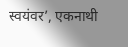स्वयंवर’, एकनाथी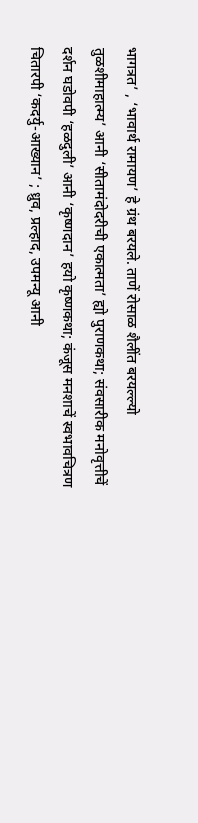भागत्रत’ , ‘भावार्थ रामायण’ हे ग्रंथ बरयले. ताणें रोसाळ शैलींत बरयल्ल्यो तुळशीमाहात्म्य’ आनी ‘सीतामंदोदरीची एकात्मता’ ह्यो पुराणकथा; संवसारीक मनोवृत्तीचें दर्शन घडोवपी ‘हळदुली’ आनी ‘कृष्णदान’ हयो कृष्णकथा; कंजूस मनशाचें स्वभावचित्रण चितारपी ‘कदर्यु-आख्यान’ ; ध्रुव, प्रल्हाद, उपमन्यू आनी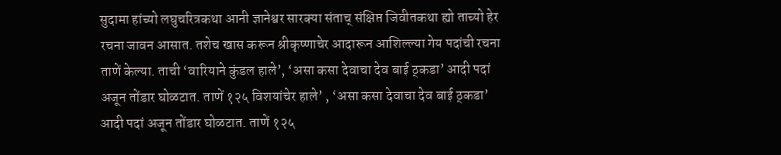सुदामा हांच्यो लघुचरित्रकथा आनी ज्ञानेश्वर सारक्या संताच् संक्षिप्त जिवीतकथा ह्यो ताच्यो हेर रचना जावन आसात. तशेच खास करून श्रीकृष्णाचेर आदारून आशिल्ल्या गेय पदांची रचना ताणें केल्या. ताची ‘वारियाने कुंडल हाले’, ‘असा कसा देवाचा देव बाई ठ्कडा’ आदी पदां अजून तोंडार घोळटात. ताणें १२५ विशयांचेर हाले’ , ‘असा कसा देवाचा देव बाई ठ्कडा’ आदी पदां अजून तोंडार घोळटात. ताणें १२५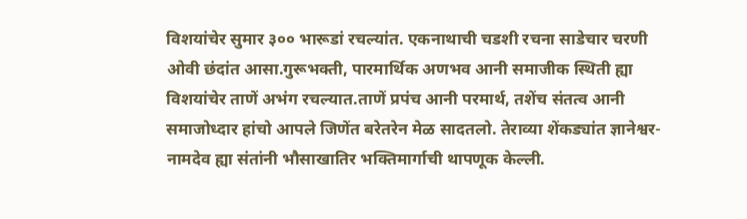विशयांचेर सुमार ३०० भारूडां रचल्यांत. एकनाथाची चडशी रचना साडेचार चरणी ओवी छंदांत आसा.गुरूभक्ती, पारमार्थिक अणभव आनी समाजीक स्थिती ह्या विशयांचेर ताणें अभंग रचल्यात.ताणें प्रपंच आनी परमार्थ, तशेंच संतत्व आनी समाजोध्दार हांचो आपले जिणेंत बरेतरेन मेळ सादतलो. तेराव्या शेंकड्यांत ज्ञानेश्वर-नामदेव ह्या संतांनी भौसाखातिर भक्तिमार्गाची थापणूक केल्ली.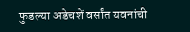फुडल्या अडेचशें वर्सांत यवनांची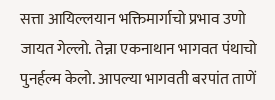सत्ता आयिल्लयान भक्तिमार्गाचो प्रभाव उणो जायत गेल्लो. तेन्ना एकनाथान भागवत पंथाचो पुनर्हल्म केलो. आपल्या भागवती बरपांत ताणें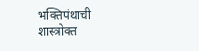भक्तिपंथाची शास्त्रोक्त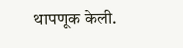थापणूक केली.